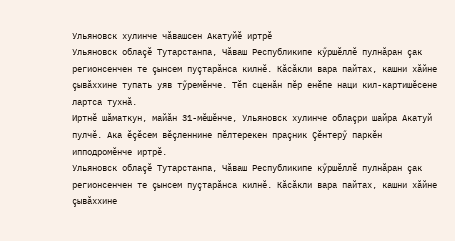Ульяновск хулинче чăвашсен Акатуйӗ иртрӗ
Ульяновск облаçӗ Тутарстанпа, Чăваш Республикипе кӳршӗллӗ пулнăран çак регионсенчен те çынсем пуçтарăнса килнӗ. Кăсăкли вара пайтах, кашни хăйне çывăххине тупать уяв тӳремӗнче. Тӗп сценăн пӗр енӗпе наци кил-картишӗсене лартса тухнă.
Иртнӗ шăматкун, майăн 31-мӗшӗнче, Ульяновск хулинче облаçри шайра Акатуй пулчӗ. Ака ӗçӗсем вӗçленнине пӗлтерекен праçник Çӗнтерӳ паркӗн ипподромӗнче иртрӗ.
Ульяновск облаçӗ Тутарстанпа, Чăваш Республикипе кӳршӗллӗ пулнăран çак регионсенчен те çынсем пуçтарăнса килнӗ. Кăсăкли вара пайтах, кашни хăйне çывăххине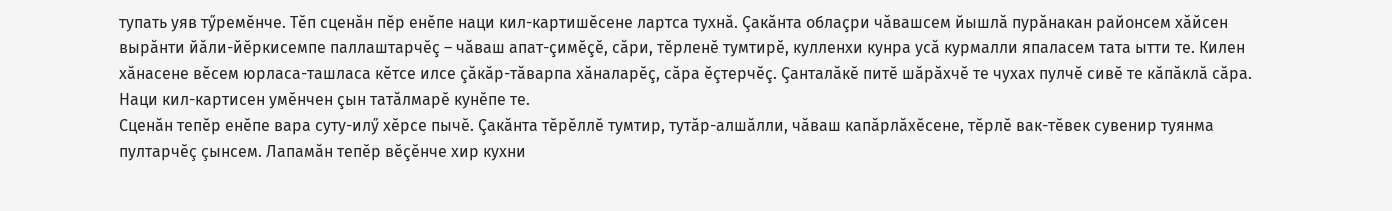тупать уяв тӳремӗнче. Тӗп сценăн пӗр енӗпе наци кил-картишӗсене лартса тухнă. Çакăнта облаçри чăвашсем йышлă пурăнакан районсем хăйсен вырăнти йăли-йӗркисемпе паллаштарчӗç – чăваш апат-çимӗçӗ, сăри, тӗрленӗ тумтирӗ, кулленхи кунра усă курмалли япаласем тата ытти те. Килен хăнасене вӗсем юрласа-ташласа кӗтсе илсе çăкăр-тăварпа хăналарӗç, сăра ӗçтерчӗç. Çанталăкӗ питӗ шăрăхчӗ те чухах пулчӗ сивӗ те кăпăклă сăра. Наци кил-картисен умӗнчен çын татăлмарӗ кунӗпе те.
Сценăн тепӗр енӗпе вара суту-илӳ хӗрсе пычӗ. Çакăнта тӗрӗллӗ тумтир, тутăр-алшăлли, чăваш капăрлăхӗсене, тӗрлӗ вак-тӗвек сувенир туянма пултарчӗç çынсем. Лапамăн тепӗр вӗçӗнче хир кухни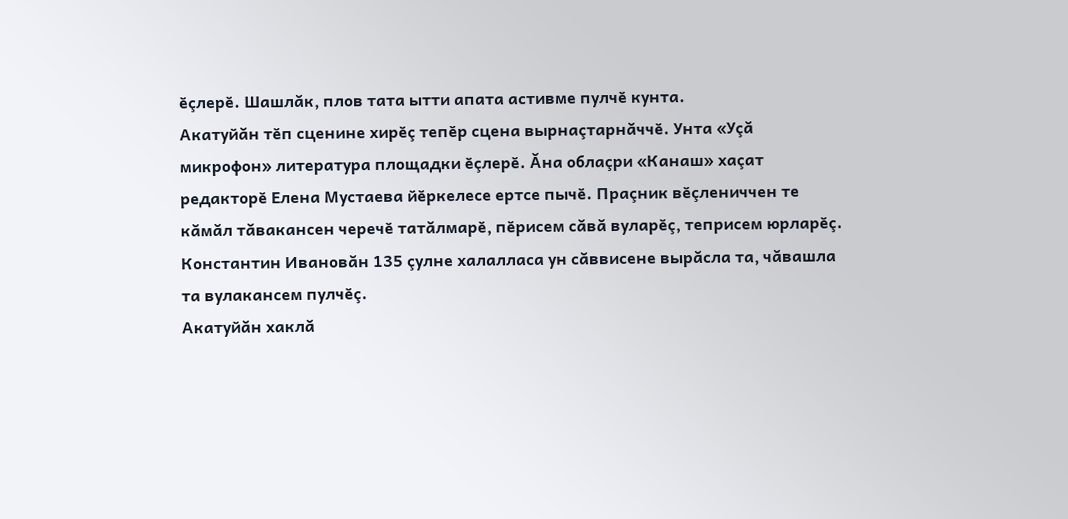ӗçлерӗ. Шашлăк, плов тата ытти апата астивме пулчӗ кунта.
Акатуйăн тӗп сценине хирӗç тепӗр сцена вырнаçтарнăччӗ. Унта «Уçă микрофон» литература площадки ӗçлерӗ. Ăна облаçри «Канаш» хаçат редакторӗ Елена Мустаева йӗркелесе ертсе пычӗ. Праçник вӗçлениччен те кăмăл тăвакансен черечӗ татăлмарӗ, пӗрисем сăвă вуларӗç, теприсем юрларӗç. Константин Ивановăн 135 çулне халалласа ун сăввисене вырăсла та, чăвашла та вулакансем пулчӗç.
Акатуйăн хаклă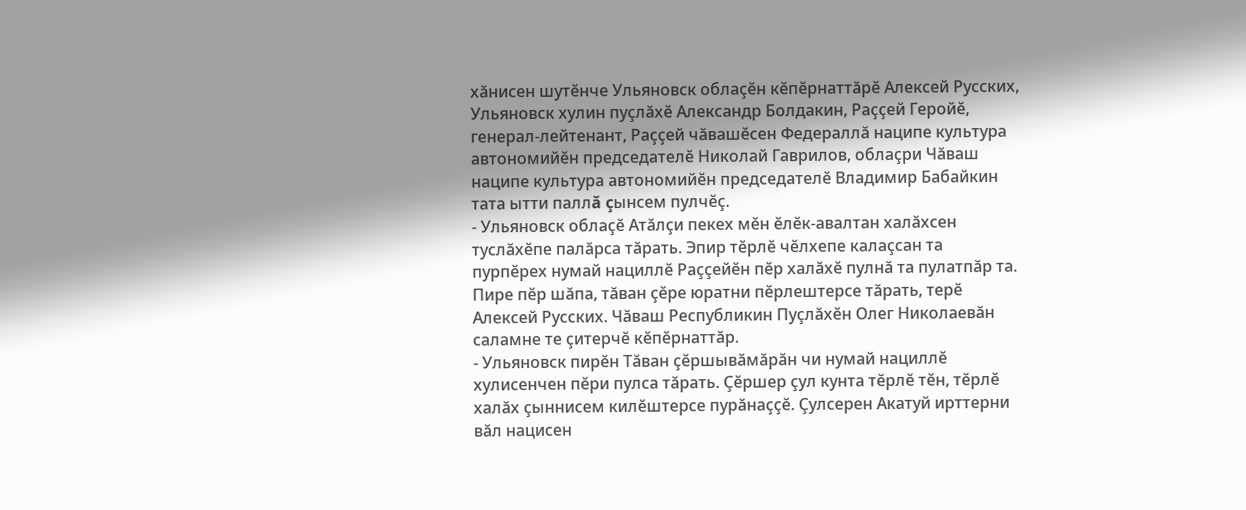хăнисен шутӗнче Ульяновск облаçӗн кӗпӗрнаттăрӗ Алексей Русских, Ульяновск хулин пуçлăхӗ Александр Болдакин, Раççей Геройӗ, генерал-лейтенант, Раççей чăвашӗсен Федераллă наципе культура автономийӗн председателӗ Николай Гаврилов, облаçри Чăваш наципе культура автономийӗн председателӗ Владимир Бабайкин тата ытти паллă çынсем пулчӗç.
- Ульяновск облаçӗ Атăлçи пекех мӗн ӗлӗк-авалтан халăхсен туслăхӗпе палăрса тăрать. Эпир тӗрлӗ чӗлхепе калаçсан та пурпӗрех нумай нациллӗ Раççейӗн пӗр халăхӗ пулнă та пулатпăр та. Пире пӗр шăпа, тăван çӗре юратни пӗрлештерсе тăрать, терӗ Алексей Русских. Чăваш Республикин Пуçлăхӗн Олег Николаевăн саламне те çитерчӗ кӗпӗрнаттăр.
- Ульяновск пирӗн Тăван çӗршывăмăрăн чи нумай нациллӗ хулисенчен пӗри пулса тăрать. Çӗршер çул кунта тӗрлӗ тӗн, тӗрлӗ халăх çыннисем килӗштерсе пурăнаççӗ. Çулсерен Акатуй ирттерни вăл нацисен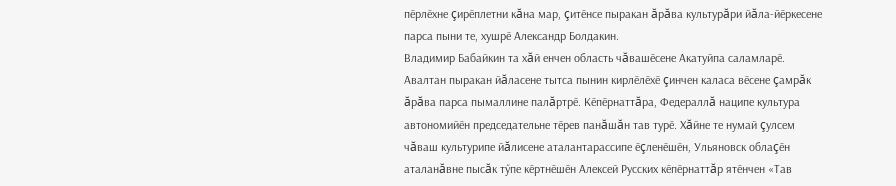пӗрлӗхне çирӗплетни кăна мар, çитӗнсе пыракан ăрăва культурăри йăла-йӗркесене парса пыни те, хушрӗ Александр Болдакин.
Владимир Бабайкин та хăй енчен область чăвашӗсене Акатуйпа саламларӗ. Авалтан пыракан йăласене тытса пынин кирлӗлӗхӗ çинчен каласа вӗсене çамрăк ăрăва парса пымаллине палăртрӗ. Кӗпӗрнаттăра, Федераллă наципе культура автономийӗн председательне тӗрев панăшăн тав турӗ. Хăйне те нумай çулсем чăваш культурипе йăлисене аталантарассипе ӗçленӗшӗн, Ульяновск облаçӗн аталанăвне пысăк тӳпе кӗртнӗшӗн Алексей Русских кӗпӗрнаттăр ятӗнчен «Тав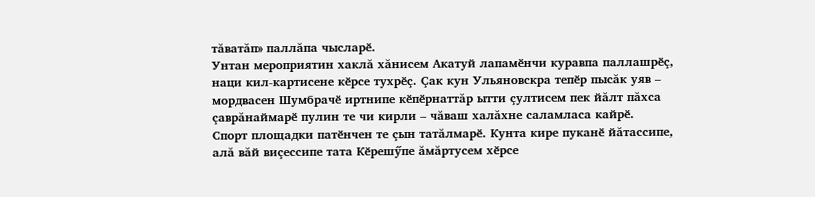тăватăп» паллăпа чысларӗ.
Унтан мероприятин хаклă хăнисем Акатуй лапамӗнчи куравпа паллашрӗç, наци кил-картисене кӗрсе тухрӗç. Çак кун Ульяновскра тепӗр пысăк уяв – мордвасен Шумбрачӗ иртнипе кӗпӗрнаттăр ытти çултисем пек йăлт пăхса çаврăнаймарӗ пулин те чи кирли – чăваш халăхне саламласа кайрӗ.
Спорт площадки патӗнчен те çын татăлмарӗ. Кунта кире пуканӗ йăтассипе, алă вăй виçессипе тата Кӗрешӳпе ăмăртусем хӗрсе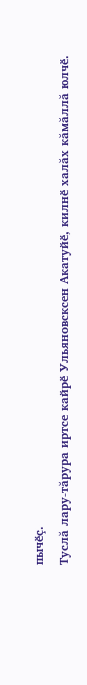пычӗç.
Туслă лару-тăрура иртсе кайрӗ Ульяновсксен Акатуйӗ, килнӗ халăх кăмăллă юлчӗ.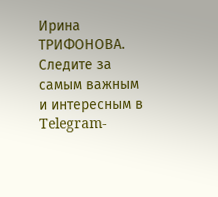Ирина ТРИФОНОВА.
Следите за самым важным и интересным в Telegram-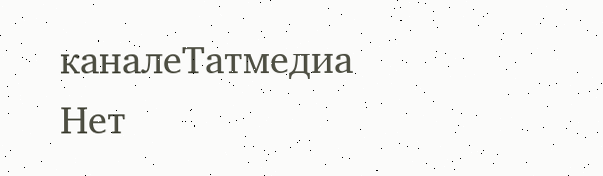каналеТатмедиа
Нет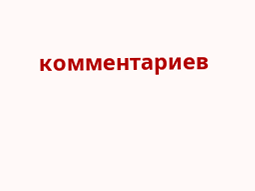комментариев